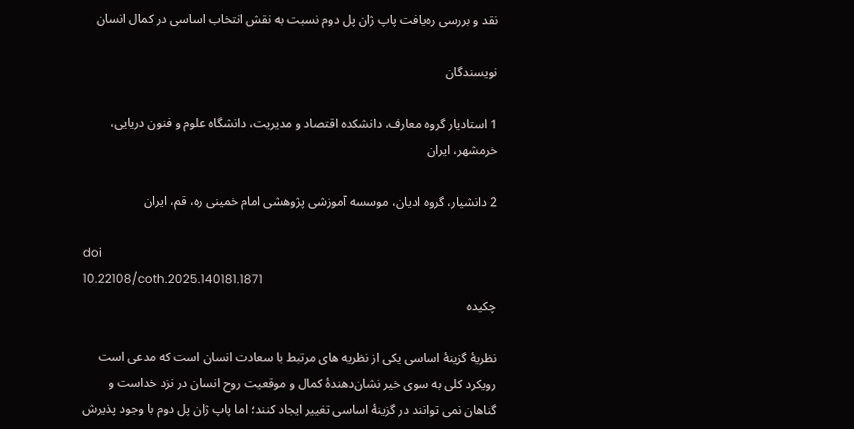نقد و بررسی ره‌یافت پاپ ژان پل دوم نسبت به نقش انتخاب اساسی در کمال انسان

نویسندگان

1 استادیار گروه معارف، دانشکده اقتصاد و مدیریت، دانشگاه علوم و فنون دریایی، خرمشهر، ایران

2 دانشیار، گروه ادیان، موسسه آموزشی پژوهشی امام خمینی ره، قم، ایران

doi
10.22108/coth.2025.140181.1871
چکیده

نظریۀ گزینۀ اساسی یکی از نظریه های مرتبط با سعادت انسان است که مدعی است رویکرد کلی به سوی خیر نشان‌دهندۀ کمال و موقعیت روح انسان در نزد خداست و گناهان نمی توانند در گزینۀ اساسی تغییر ایجاد کنند؛ اما پاپ ژان پل دوم با وجود پذیرش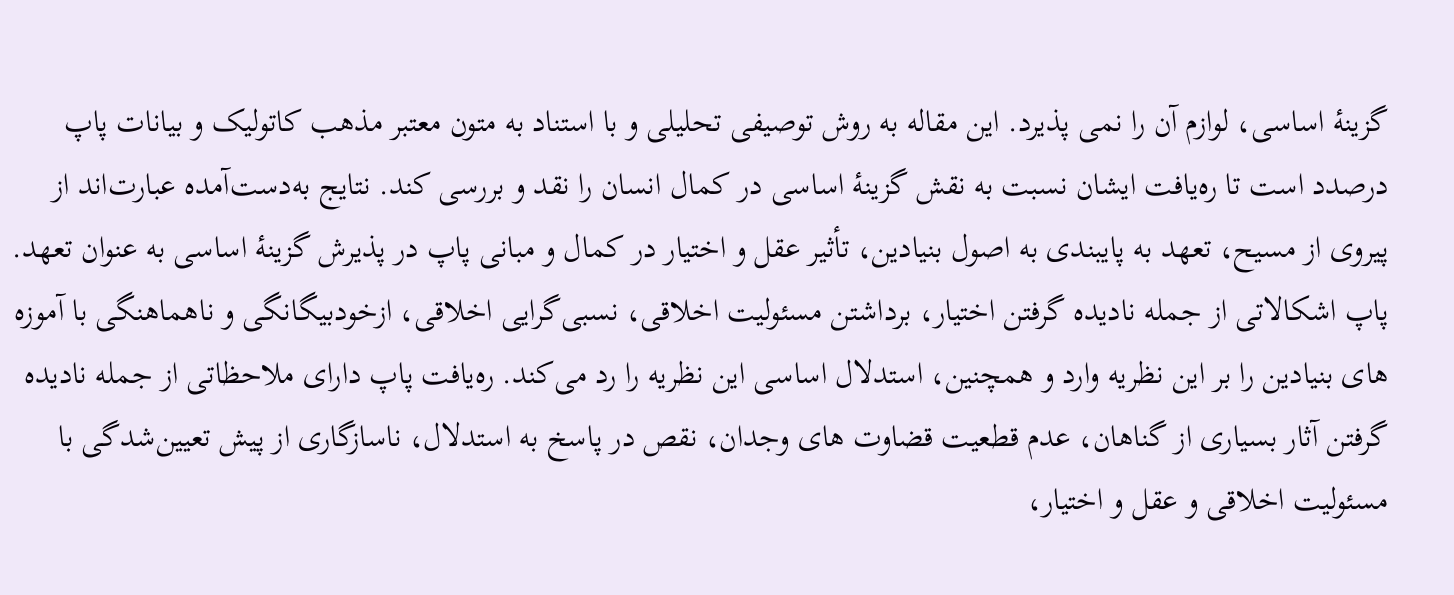گزینۀ اساسی، لوازم آن را نمی پذیرد. این مقاله به روش توصیفی تحلیلی و با استناد به متون معتبر مذهب کاتولیک و بیانات پاپ درصدد است تا ره‌یافت ایشان نسبت به نقش گزینۀ اساسی در کمال انسان را نقد و بررسی کند. نتایج به‌دست‌آمده عبارت‌اند از پیروی از مسیح، تعهد به پایبندی به اصول بنیادین، تأثیر عقل و اختیار در کمال و مبانی پاپ در پذیرش گزینۀ اساسی به عنوان تعهد. پاپ اشکالاتی از جمله نادیده گرفتن اختیار، برداشتن مسئولیت اخلاقی، نسبی‌گرایی اخلاقی، ازخودبیگانگی و ناهماهنگی با آموزه های بنیادین را بر این نظریه وارد و همچنین، استدلال اساسی این نظریه را رد می‌کند. ره‌یافت پاپ دارای ملاحظاتی از جمله نادیده گرفتن آثار بسیاری از گناهان، عدم قطعیت قضاوت های وجدان، نقص در پاسخ به استدلال، ناسازگاری از پیش تعیین‌شدگی با مسئولیت اخلاقی و عقل و اختیار،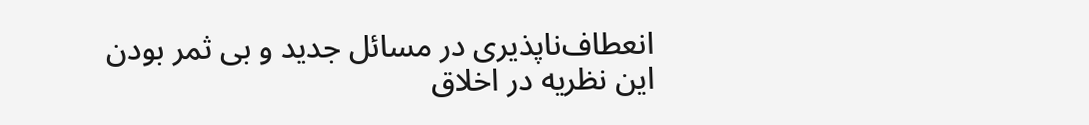انعطاف‌ناپذیری در مسائل جدید و بی ثمر بودن این نظریه در اخلاق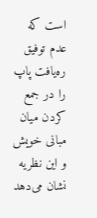است که عدم توفیق ره‌یافت پاپ را در جمع کردن میان مبانی خویش و این نظریه نشان می‌دهد